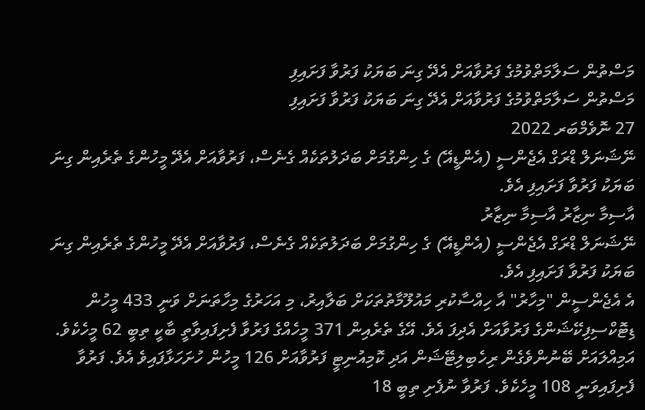މަސްތުން ސަލާމަތްވުމުގެ ފަރުވާއަށް އެދޭ ގިނަ ބަޔަކު ފަރުވާ ފަށައިފި
މަސްތުން ސަލާމަތްވުމުގެ ފަރުވާއަށް އެދޭ ގިނަ ބަޔަކު ފަރުވާ ފަށައިފި
27 ނޮވެމްބަރ 2022
ނޭޝަނަލް ޑްރަގް އެޖެންސީ (އެންޑީއޭ) ގެ ހިންގުމަށް ބަދަލުތަކެއް ގެނެސް، ފަރުވާއަށް އެދޭ މީހުންގެ ތެރެއިން ގިނަ ބަޔަކު ފަރުވާ ފަށައިފި އެވެ.
އާސިމާ ނިޒާރު އާސިމާ ނިޒާރު
ނޭޝަނަލް ޑްރަގް އެޖެންސީ (އެންޑީއޭ) ގެ ހިންގުމަށް ބަދަލުތަކެއް ގެނެސް، ފަރުވާއަށް އެދޭ މީހުންގެ ތެރެއިން ގިނަ ބަޔަކު ފަރުވާ ފަށައިފި އެވެ.
އެ އެޖެންސީން "މިހާރު" އާ ހިއްސާކުރި މައުލޫމާތުތަކަށް ބަލާއިރު، މި އަހަރުގެ މިހާތަނަށް ވަނީ 433 މީހުން ޑިޓޮކްސިފިކޭޝަންގެ ފަރުވާއަށް އެދިފަ އެވެ. އޭގެ ތެރެއިން 371 މީހެއްގެ ފަރުވާ ފެށިފައިވާތީ ބާކީ ތިބީ 62 މީހެކެވެ.
އަމިއްލައަށް ބޭނުންވެގެން ރިހެބިލިޓޭޝަން އަދި ކޮމިއުނިޓީ ފަރުވާއަށް 126 މީހުން ހުށަހަޅާފައިވެ އެވެ. ފަރުވާ ފެށިފައިވަނީ 108 މީހެކެވެ. ފަރުވާ ނުފެށި ތިބީ 18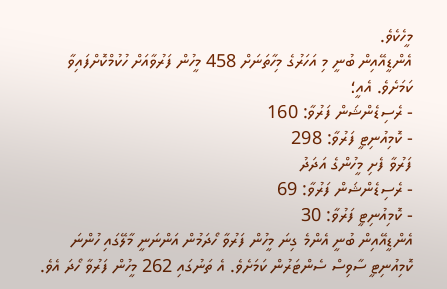މީހެކެވެ.
އެންޑީއޭއިން ބުނީ މި އަހަރުގެ މިހާތަނަށް 458 މީހުން ފަރުވާއަށް ހުކުމްކޮށްފައިވާ ކަމަށެވެ. އެއީ؛
- ރެސިޑެންޝަން ފަރުވާ: 160
- ކޮމިއުނިޓީ ފަރުވާ: 298
ފަރުވާ ފެށި މީހުންގެ އަދަދު
- ރެސިޑެންޝަން ފަރުވާ: 69
- ކޮމިއުނިޓީ ފަރުވާ: 30
އެންޑީއޭއިން ބުނީ އެންމެ ގިނަ މީހުން ފަރުވާ ހޯދަމުން އަންނަނީ މާލޭގައި ހުންނަ ކޮމިއުނިޓީ ސާވިސް ސެންޓަރުން ކަމަށެވެ. އެ ތަނުގައި 262 މީހުން ފަރުވާ ހޯދަ އެވެ.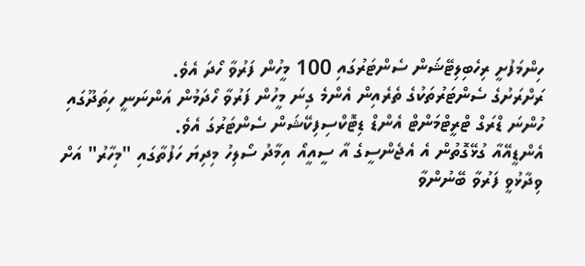ހިންމަފުށީ ރިހެބިލިޓޭޝަން ސެންޓަރުގައި 100 މީހުން ފަރުވާ ހޯދަ އެވެ.
ރަށްރަށުގެ ސެންޓަރުތަކުގެ ތެރެއިން އެންމެ ގިނަ މީހުން ފަރުވާ ހޯދަމުން އަންނަނީ ހިތަދޫގައި ހުންނަ ޑްރަގް ޓްރީޓްމަންޓް އެންޑް ޑިޓޮކްސިފިކޭޝަން ސެންޓަރުގަ އެވެ.
އެންޑީއޭއާ ގުޅޭގޮތުން އެ އެޖެންސީގެ އާ ސީއީއޯ އިމާދު ސޯލިހު މިދިޔަ ހަފުތާގައި "މިހާރު" އަށް ވިދާޅުވީ ފަރުވާ ބޭނުންވާ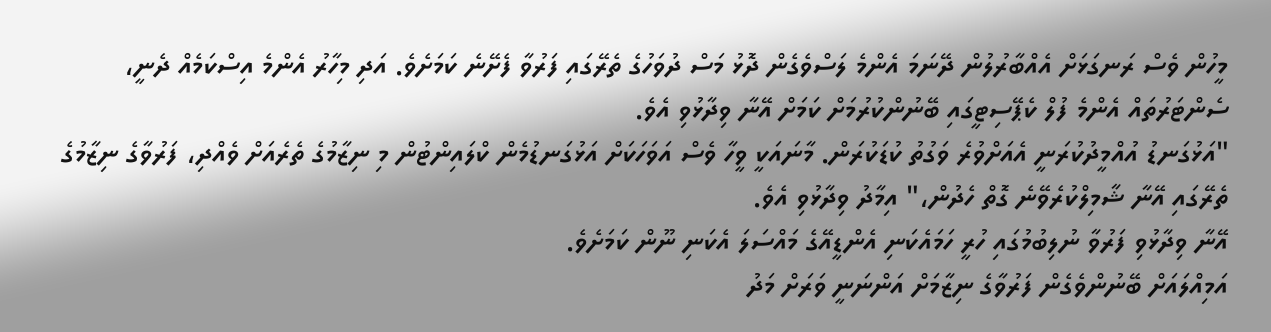މީހުން ވެސް ރަނގަޅަށް އެއްބާރުލުން ދޭނަމަ އެންމެ ލަސްވެގެން ދޮޅު މަސް ދުވަހުގެ ތެރޭގައި ފަރުވާ ފެށޭނެ ކަމަށެވެ. އަދި މިހާރު އެންމެ އިސްކަމެއް ދެނީ، ސެންޓަރުތައް އެންމެ ފުލް ކެޕޭސިޓީގައި ބޭނުންކުރުމަށް ކަމަށް އޭނާ ވިދާޅުވި އެވެ.
"އަޅުގަނޑު އުއްމީދުކުރަނީ އެއަށްވުރެ ވަގުތު ކުޑަކުރަން. މާނައަކީ ވީހާ ވެސް އަވަހަކަށް އަޅުގަނޑުމެން ކްލައިންޓުން މި ނިޒާމުގެ ތެރެއަށް ވެއްދި، ފަރުވާގެ ނިޒާމުގެ ތެރޭގައި އޭނާ ޝާމިލްކުރެވޭނެ ގޮތް ހެދުން،" އިމާދު ވިދާޅުވި އެވެ.
އޭނާ ވިދާޅުވި ފަރުވާ ނުލިބުމުގައި ހުރީ ހަމައެކަނި އެންޑީއޭގެ މައްސަލަ އެކަނި ނޫން ކަމަށެވެ.
އަމިއްލައަށް ބޭނުންވެގެން ފަރުވާގެ ނިޒާމަށް އަންނަނީ ވަރަށް މަދު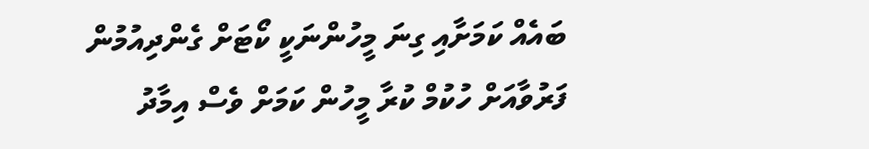ބައެއް ކަމަށާއި ގިނަ މީހުންނަކީ ކޯޓަށް ގެންދިއުމުން ފަރުވާއަށް ހުކުމް ކުރާ މީހުން ކަމަށް ވެސް އިމާދު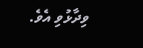ވިދާޅުވި އެވެ.